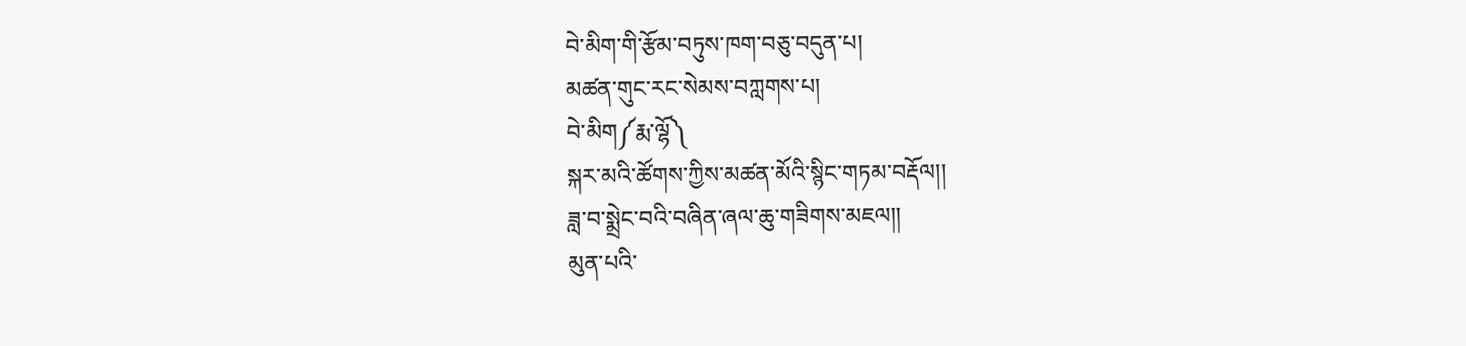བེ་མིག་གི་རྩོམ་བཏུས་ཁག་བཅུ་བདུན་པ།
མཚན་གུང་རང་སེམས་བཀླགས་པ།
བེ་མིག༼རྨ་ལྷོ༽
སྐར་མའི་ཚོགས་ཀྱིས་མཚན་མོའི་སྙིང་གཏམ་བརྡོལ།།
ཟླ་བ་སྨྲེང་བའི་བཞིན་ཞལ་ཆུ་གཟིགས་མཇལ།།
མུན་པའི་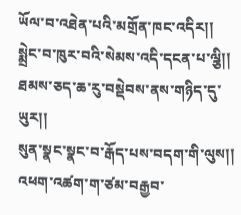ཡོལ་བ་འཐེན་པའི་མགྲོན་ཁང་འདིར།།
སྨྲེང་བ་ཁུར་བའི་སེམས་འདི་དངན་པ་ལྕི།།
ཐམས་ཅད་ཆ་རུ་བསྡེབས་ནས་གཉིད་དུ་ཡུར།།
སུན་སྣང་སྣང་བ་རྒོད་པས་བདག་གི་ལུས།།
འཕག་འཚག་ག་ཙམ་བརྒྱབ་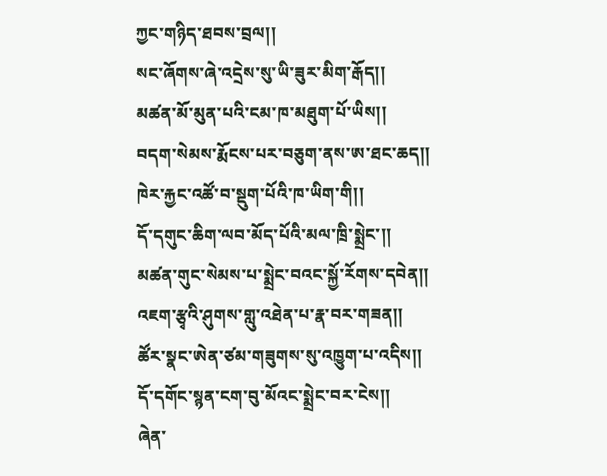ཀྱང་གཉིད་ཐབས་བྲལ།།
སང་ཞོགས་ཞེ་འདྲེས་སུ་ཡི་ཟུར་མིག་རྒོད།།
མཚན་མོ་མུན་པའི་ངམ་ཁ་མཐུག་པོ་ཡིས།།
བདག་སེམས་རྨོངས་པར་བཅུག་ནས་ཨ་ཐང་ཆད།།
ཁེར་རྐྱང་འཚོ་བ་སྡུག་པོའི་ཁ་ཡིག་གི།།
དོ་དགུང་ཆིག་ལབ་མོད་པོའི་མལ་ཁྲི་སྨྲེང་།།
མཚན་གུང་སེམས་པ་སྨྲེང་བའང་སྐྱོ་རོགས་དབེན།།
འཇག་རྩྭའི་ཤུགས་གླུ་འཐེན་པ་རྣ་བར་གཟན།།
ཚོར་སྣང་ཨེན་ཙམ་གཟུགས་སུ་འཁྱུག་པ་འདིས།།
དོ་དགོང་སྙན་ངག་བུ་མོའང་སྨྲེང་བར་ངེས།།
ཞེན་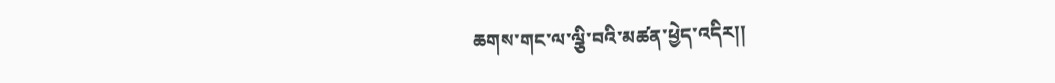ཆགས་གང་ལ་ལྕི་བའི་མཚན་ཕྱེད་འདིར།།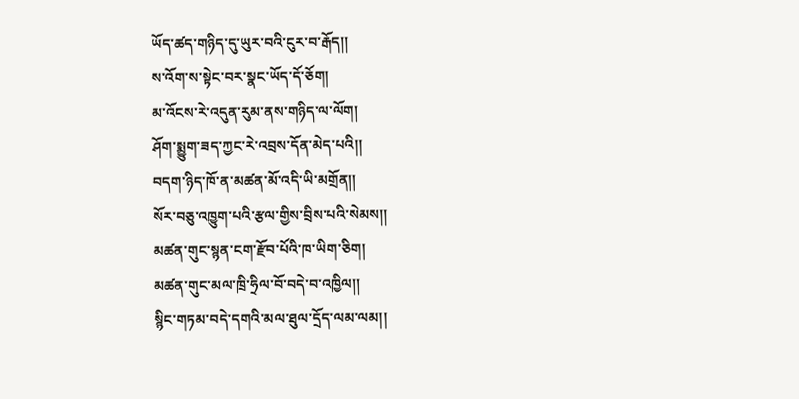ཡོད་ཚད་གཉིད་དུ་ཡུར་བའི་ངུར་བ་རྒོད།།
ས་འོག་ས་སྟེང་བར་སྣང་ཡོད་དོ་ཅོག།
མ་འོངས་རེ་འདུན་རུམ་ནས་གཉིད་ལ་ལོག།
ཤོག་སྨྱུག་ཟད་ཀྱང་རེ་འབྲས་དོན་མེད་པའི།།
བདག་ཉིད་ཁོ་ན་མཚན་མོ་འདི་ཡི་མགྲོན།།
སོར་བཅུ་འཁྱུག་པའི་རྩལ་གྱིས་བྲིས་པའི་སེམས།།
མཚན་གུང་སྙན་ངག་རྫོབ་པོའི་ཁ་ཡིག་ཅིག།
མཚན་གུང་མལ་ཁྲི་ཧྲིལ་བོ་བདེ་བ་འཁྱིལ།།
སྙིང་གཏམ་བདེ་དགའི་མལ་ཐུལ་དྲོད་ལམ་ལམ།།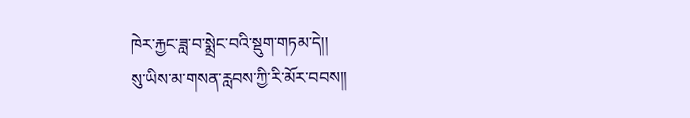ཁེར་རྐྱང་ཟླ་བ་སྨྲེང་བའི་སྡུག་གཏམ་དེ།།
སུ་ཡིས་མ་གསན་རླབས་ཀྱི་རི་མོར་བབས།།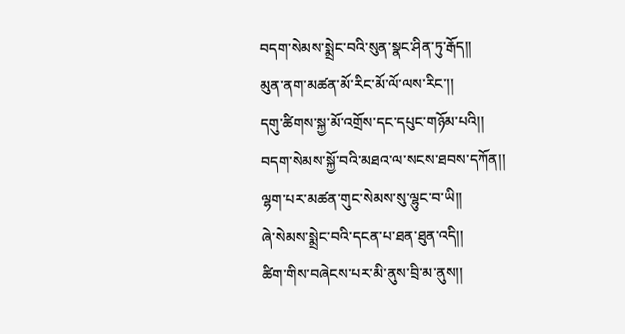བདག་སེམས་སྨྲེང་བའི་སུན་སྣང་ཤིན་ཏུ་རྒོད།།
མུན་ནག་མཚན་མོ་རིང་མོ་ལོ་ལས་རིང་།།
དགུ་ཚིགས་སྐྱ་མོ་འགྲོས་དང་དཔུང་གཉོམ་པའི།།
བདག་སེམས་སྐྱོ་བའི་མཐའ་ལ་སངས་ཐབས་དཀོན།།
ལྷག་པར་མཚན་གུང་སེམས་སུ་ལྷུང་བ་ཡི།།
ཞེ་སེམས་སྨྲེང་བའི་དངན་པ་ཐན་ཐུན་འདི།།
ཚིག་གིས་བཞེངས་པར་མི་ནུས་བྲི་མ་ནུས།།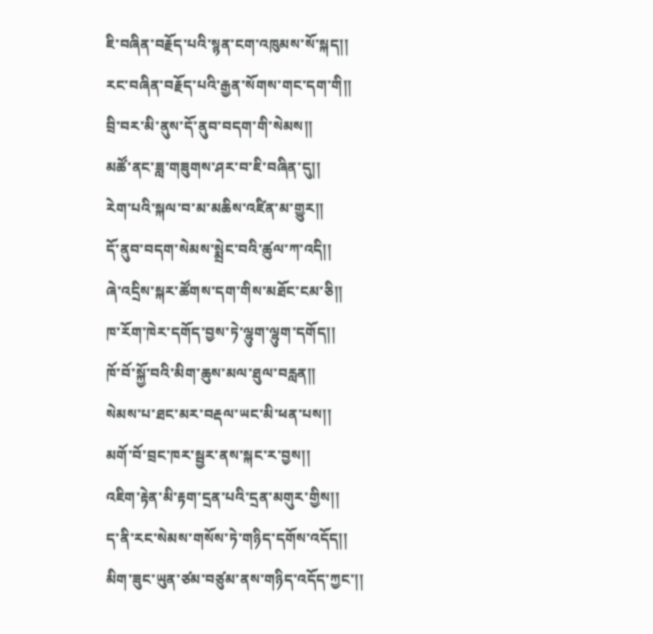ཇི་བཞིན་བརྗོད་པའི་སྙན་ངག་འཁུམས་སོ་སྐད།།
རང་བཞིན་བརྗོད་པའི་རྒྱན་སོགས་གང་དག་གི།།
བྲི་བར་མི་ནུས་དོ་ནུབ་བདག་གི་སེམས།།
མཚོ་ནང་ཟླ་གཟུགས་ཤར་བ་ཇི་བཞིན་དུ།།
རེག་པའི་སྐལ་བ་མ་མཆིས་འཛིན་མ་གྱུར།།
དོ་ནུབ་བདག་སེམས་སྨྲེང་བའི་ཚུལ་ཀ་འདི།།
ཞེ་འདྲིས་སྐར་ཚོགས་དག་གིས་མཐོང་ངམ་ཅི།།
ཁ་རོག་ཁེར་དགོད་བྱས་ཏེ་ལྷུག་ལྷུག་དགོད།།
ཁོ་བོ་སྐྱོ་བའི་མིག་ཆུས་མལ་ཐུལ་བརླན།།
སེམས་པ་ཐང་མར་བརྡལ་ཡང་མི་ཕན་པས།།
མགོ་བོ་བྲང་ཁར་སྦྱར་ནས་སྐང་ར་བྱས།།
འཇིག་རྟེན་མི་རྟག་དྲན་པའི་དྲན་མགུར་གྱིས།།
ད་ནི་རང་སེམས་གསོས་ཏེ་གཉིད་དགོས་འདོད།།
མིག་ཟུང་ཡུན་ཙམ་བཙུམ་ནས་གཉིད་འདོད་ཀྱང་།།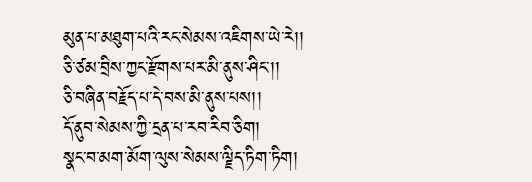མུན་པ་མཐུག་པའི་རང་སེམས་འཇིགས་ཡེ་རེ།།
ཅི་ཙམ་བྲིས་ཀྱང་རྫོགས་པར་མི་ནུས་ཤིང་།།
ཅི་བཞིན་བརྗོད་པ་དེ་བས་མི་ནུས་པས།།
དོ་ནུབ་སེམས་ཀྱི་དྲན་པ་རབ་རིབ་ཅིག།
སྣང་བ་མག་མོག་ལུས་སེམས་ལྗིད་ཏིག་ཏིག།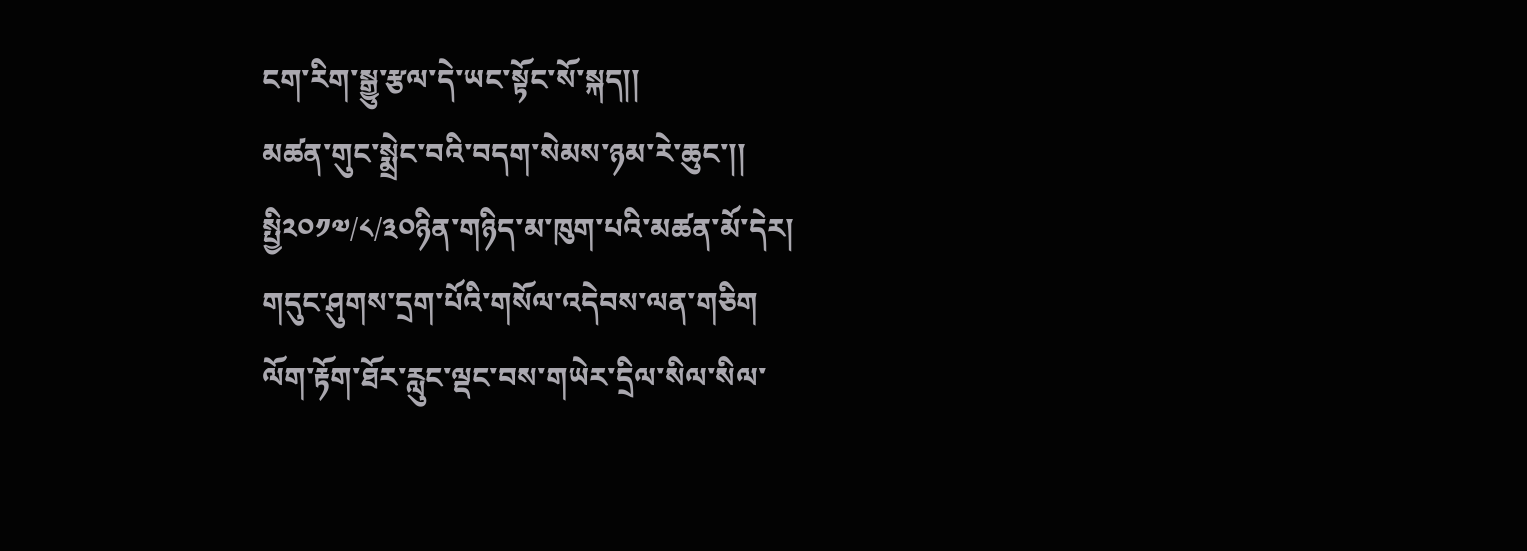ངག་རིག་སྒྱུ་རྩལ་དེ་ཡང་སྟོང་སོ་སྐད།།
མཚན་གུང་སྨྲེང་བའི་བདག་སེམས་ཉམ་རེ་ཆུང་།།
སྤྱི༢༠༡༧/༨/༣༠ཉིན་གཉིད་མ་ཁུག་པའི་མཚན་མོ་དེར།
གདུང་ཤུགས་དྲག་པོའི་གསོལ་འདེབས་ལན་གཅིག
ལོག་རྟོག་ཐོར་རླུང་ལྡང་བས་གཡེར་དྲིལ་སིལ་སིལ་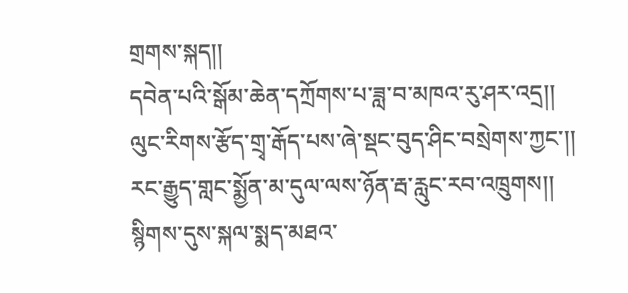གྲགས་སྐད།།
དབེན་པའི་སྒོམ་ཆེན་དཀྲོགས་པ་ཟླ་བ་མཁའ་རུ་ཤར་འདྲ།།
ལུང་རིགས་རྩོད་གྲྭ་རྒོད་པས་ཞེ་སྡང་བུད་ཤིང་བསྲེགས་ཀྱང་།།
རང་རྒྱུད་གླང་སྨྱོན་མ་དུལ་ལས་ཉོན་རྦ་རླུང་རབ་འཁྲུགས།།
སྙིགས་དུས་སྐལ་སྨད་མཐའ་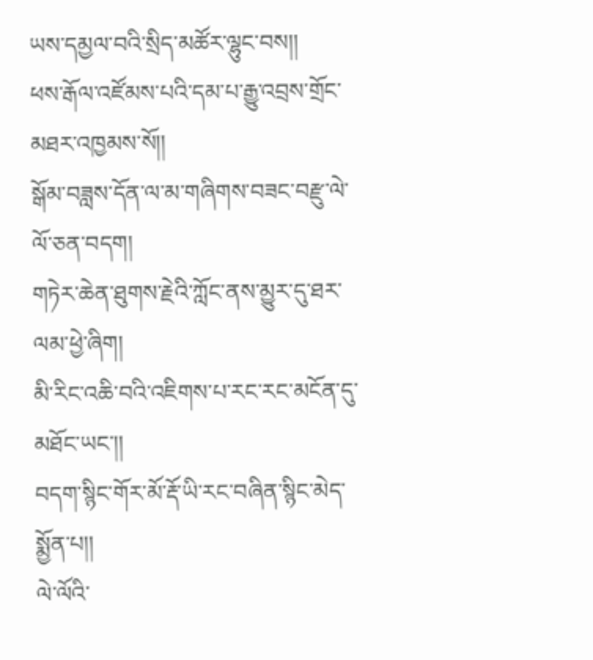ཡས་དམྱལ་བའི་སྲིད་མཚོར་ལྷུང་བས།།
ཕས་རྒོལ་འཛོམས་པའི་དམ་པ་རྒྱུ་འབྲས་གྲོང་མཐར་འཁྱམས་སོ།།
སྒོམ་བཟླས་དོན་ལ་མ་གཞིགས་བཟང་བརྫུ་ལེ་ལོ་ཅན་བདག།
གཏེར་ཆེན་ཐུགས་རྗེའི་ཀློང་ནས་མྱུར་དུ་ཐར་ལམ་ཕྱེ་ཞིག།
མི་རིང་འཆི་བའི་འཇིགས་པ་རང་རང་མངོན་དུ་མཐོང་ཡང་།།
བདག་སྙིང་གོར་མོ་རྡོ་ཡི་རང་བཞིན་སྙིང་མེད་སྨྱོན་པ།།
ལེ་ལོའི་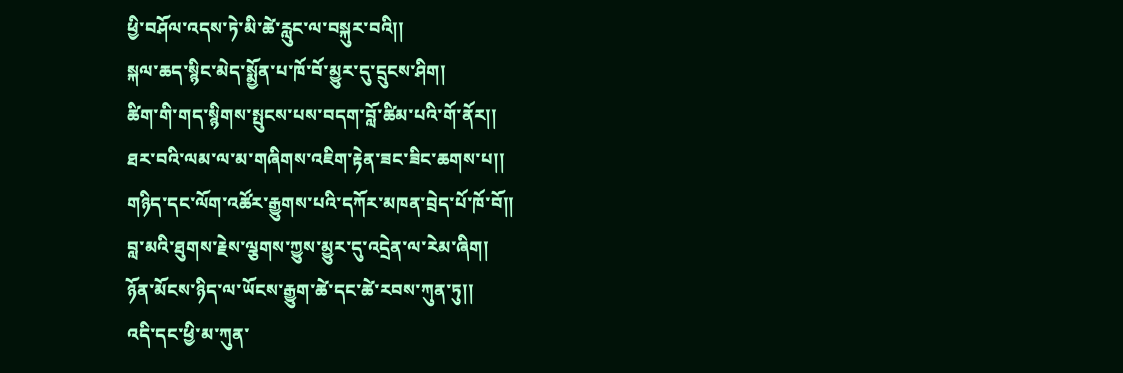ཕྱི་བཤོལ་འདས་ཏེ་མི་ཚེ་རླུང་ལ་བསྐུར་བའི།།
སྐལ་ཆད་སྙིང་མེད་སྨྱོན་པ་ཁོ་བོ་མྱུར་དུ་དྲུངས་ཤིག།
ཚིག་གི་གད་སྙིགས་སྤུངས་པས་བདག་བློ་ཚིམ་པའི་གོ་ནོར།།
ཐར་བའི་ལམ་ལ་མ་གཞིགས་འཇིག་རྟེན་ཟང་ཟིང་ཆགས་པ།།
གཉིད་དང་ལོག་འཚོར་རྒྱུགས་པའི་དཀོར་མཁན་བྲེད་པོ་ཁོ་བོ།།
བླ་མའི་ཐུགས་རྗེས་ལྕགས་ཀྱུས་མྱུར་དུ་འདྲེན་ལ་རེམ་ཞིག།
ཉོན་མོངས་ཉིད་ལ་ཡོངས་རྒྱུག་ཚེ་དང་ཚེ་རབས་ཀུན་ཏུ།།
འདི་དང་ཕྱི་མ་ཀུན་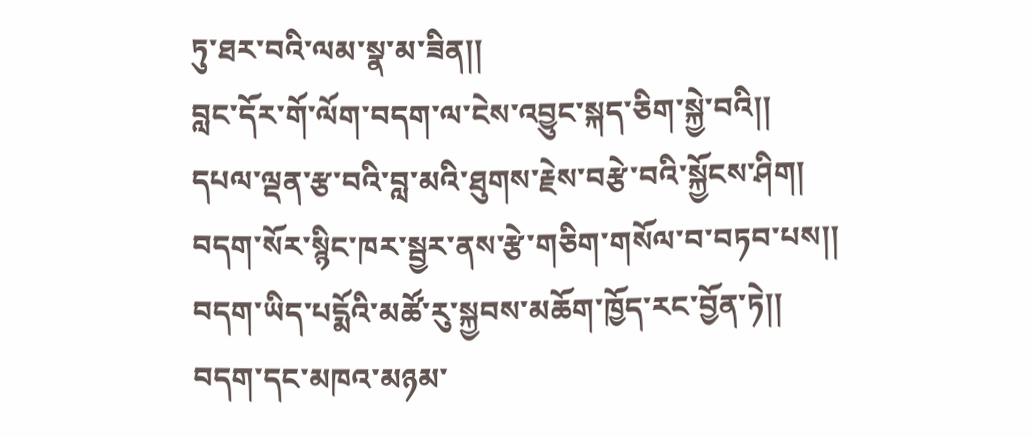ཏུ་ཐར་བའི་ལམ་སྣ་མ་ཟིན།།
བླང་དོར་གོ་ལོག་བདག་ལ་ངེས་འབྱུང་སྐད་ཅིག་སྐྱེ་བའི།།
དཔལ་ལྡན་རྩ་བའི་བླ་མའི་ཐུགས་རྗེས་བརྩེ་བའི་སྐྱོངས་ཤིག།
བདག་སོར་སྙིང་ཁར་སྦྱར་ནས་རྩེ་གཅིག་གསོལ་བ་བཏབ་པས།།
བདག་ཡིད་པདྨོའི་མཚོ་རུ་སྐྱབས་མཆོག་ཁྱོད་རང་བྱོན་ཏེ།།
བདག་དང་མཁའ་མཉམ་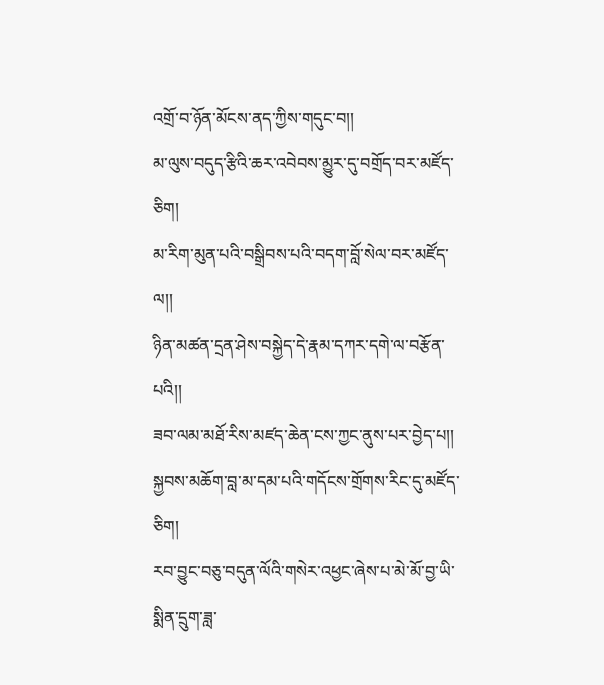འགྲོ་བ་ཉོན་མོངས་ནད་ཀྱིས་གདུང་བ།།
མ་ལུས་བདུད་རྩིའི་ཆར་འབེབས་མྱུར་དུ་བགྲོད་བར་མཛོད་ཅིག།
མ་རིག་མུན་པའི་བསྒྲིབས་པའི་བདག་བློ་སེལ་བར་མཛོད་ལ།།
ཉིན་མཚན་དྲན་ཤེས་བསྐྱེད་དེ་རྣམ་དཀར་དགེ་ལ་བརྩོན་པའི།།
ཟབ་ལམ་མཐོ་རིས་མཛད་ཆེན་ངས་ཀྱང་ནུས་པར་བྱེད་པ།།
སྐྱབས་མཆོག་བླ་མ་དམ་པའི་གདོངས་གྲོགས་རིང་དུ་མཛོད་ཅིག།
རབ་བྱུང་བཅུ་བདུན་ལོའི་གསེར་འཕྱང་ཞེས་པ་མེ་མོ་བྱ་ཡི་སྨིན་དྲུག་ཟླ་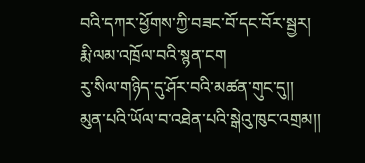བའི་དཀར་ཕྱོགས་ཀྱི་བཟང་བོ་དང་བོར་སྦྱར།
རྨི་ལམ་འཁྲོལ་བའི་སྙན་ངག
རུ་སིལ་གཉིད་དུ་ཤོར་བའི་མཚན་གུང་དུ།།
མུན་པའི་ཡོལ་བ་འཐེན་པའི་སྒེའུ་ཁུང་འགྲམ།།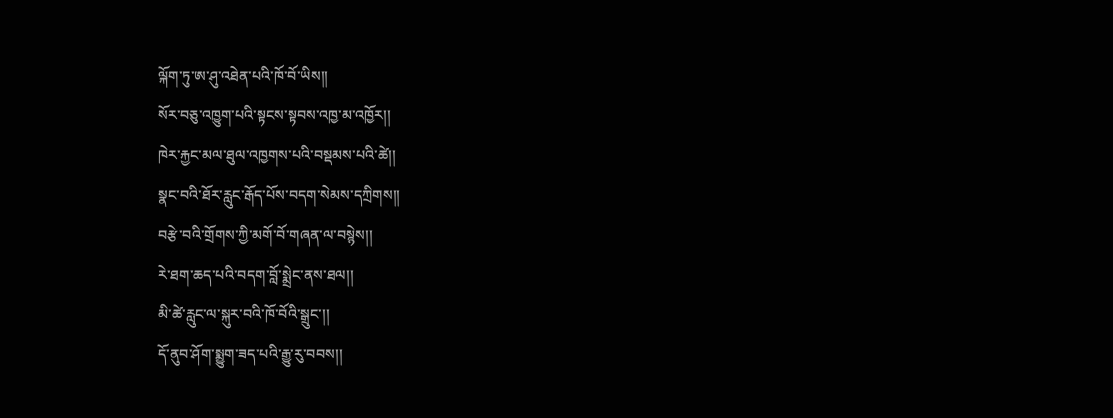ལྐོག་ཏུ་ཨ་ཤུ་འཐེན་པའི་ཁོ་བོ་ཡིས།།
སོར་བཅུ་འཁྱུག་པའི་སྟངས་སྟབས་འཁྱ་མ་འཁྱོར།།
ཁེར་རྐྱང་མལ་ཐུལ་འཁྱགས་པའི་བསྡམས་པའི་ཚེ།།
སྣང་བའི་ཐོར་རླུང་རྒོད་པོས་བདག་སེམས་དཀྲིགས།།
བརྩེ་བའི་གྲོགས་ཀྱི་མགོ་བོ་གཞན་ལ་བསྙེས།།
རེ་ཐག་ཆད་པའི་བདག་བློ་སྨྲེང་ནས་ཐལ།།
མི་ཚེ་རླུང་ལ་སྐུར་བའི་ཁོ་བོའི་སྒྲུང་།།
དོ་ནུབ་ཤོག་སྨྱུག་ཟད་པའི་རྒྱུ་རུ་བབས།།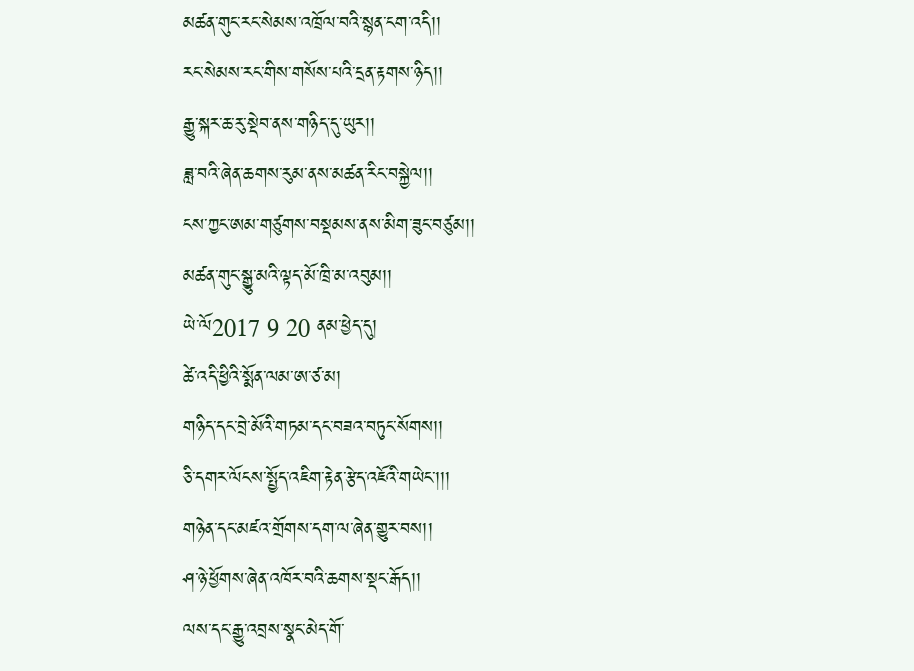མཚན་གུང་རང་སེམས་འཁྲོལ་བའི་སྙན་ངག་འདི།།
རང་སེམས་རང་གིས་གསོས་པའི་དྲན་རྟགས་ཉིད།།
རྒྱུ་སྐར་ཆ་རུ་སྡེབ་ནས་གཉིད་དུ་ཡུར།།
ཟླ་བའི་ཞེན་ཆགས་རུམ་ནས་མཚན་རིང་བསྐྱེལ།།
ངས་ཀྱང་ཨམ་གཙུགས་བསྡམས་ནས་མིག་ཟུང་བཙུམ།།
མཚན་གུང་སྒྱུ་མའི་ལྟད་མོ་ཁྲི་མ་འབུམ།།
ཡེ་ལོ2017 9 20 ནམ་ཕྱེད་དུ།
ཚེ་འདི་ཕྱིའི་སྨོན་ལམ་ཨ་ཙ་མ།
གཉིད་དང་བྲེ་མོའི་གཏམ་དང་བཟའ་བཏུང་སོགས།།
ཅི་དགར་ལོངས་སྤྱོད་འཇིག་རྟེན་རྩེད་འཇོའི་གཡེང་།།།
གཉེན་དང་མཛའ་གྲོགས་དག་ལ་ཞེན་གྱུར་བས།།
ཤ་ཉེ་ཕྱོགས་ཞེན་འཁོར་བའི་ཆགས་སྡང་རྒོད།།
ལས་དང་རྒྱུ་འབྲས་སྣང་མེད་གོ་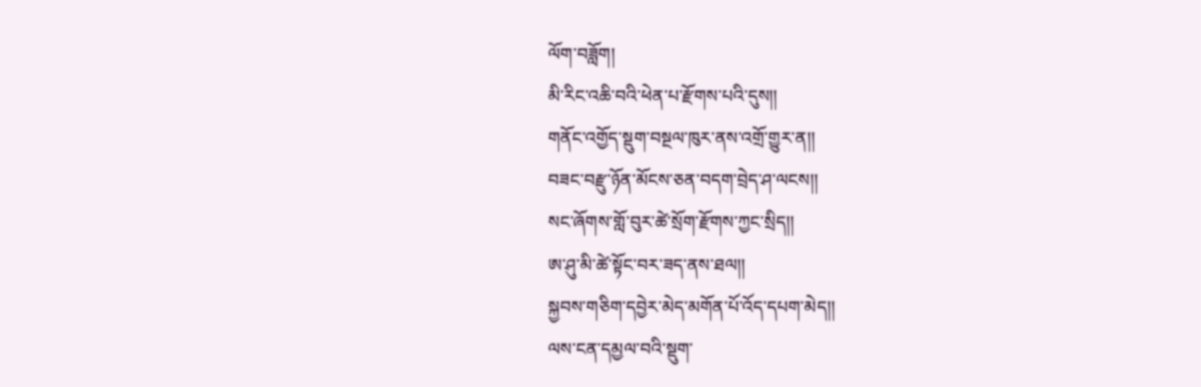ལོག་བཟློག།
མི་རིང་འཆི་བའི་ཕེན་པ་རྫོགས་པའི་དུས།།
གནོང་འགྱོད་སྡུག་བསྔལ་ཁུར་ནས་འགྲོ་གྱུར་ན།།
བཟང་བརྫུ་ཉོན་མོངས་ཅན་བདག་བྲེད་ཤ་ལངས།།
སང་ཞོགས་གློ་བུར་ཚེ་སྲོག་རྫོགས་ཀྱང་སྲིད།།
ཨ་ཤུ་མི་ཚེ་སྟོང་བར་ཟད་ནས་ཐལ།།
སྐྱབས་གཅིག་དབྱེར་མེད་མགོན་པོ་འོད་དཔག་མེད།།
ལས་ངན་དམྱལ་བའི་སྡུག་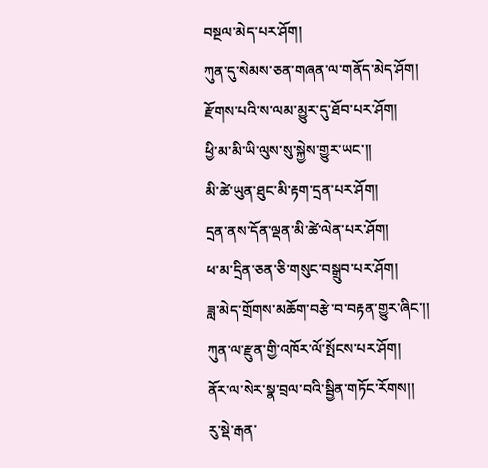བསྔལ་མེད་པར་ཤོག།
ཀུན་དུ་སེམས་ཅན་གཞན་ལ་གནོད་མེད་ཤོག།
རྫོགས་པའི་ས་ལམ་མྱུར་དུ་ཐོབ་པར་ཤོག།
ཕྱི་མ་མི་ཡི་ལུས་སུ་སྐྱེས་གྱུར་ཡང་།།
མི་ཚེ་ཡུན་ཐུང་མི་རྟག་དྲན་པར་ཤོག།
དྲན་ནས་དོན་ལྡན་མི་ཚེ་ལེན་པར་ཤོག།
ཕ་མ་དྲིན་ཅན་ཅི་གསུང་བསྒྲུབ་པར་ཤོག།
ཟླ་མེད་གྲོགས་མཆོག་བརྩེ་བ་བརྟན་གྱུར་ཞིང་།།
ཀུན་ལ་རྫུན་གྱི་འཁོར་ལོ་སྤོངས་པར་ཤོག།
ནོར་ལ་སེར་སྣ་བྲལ་བའི་སྦྱིན་གཏོང་རོགས།།
རུ་སྡེ་རྒན་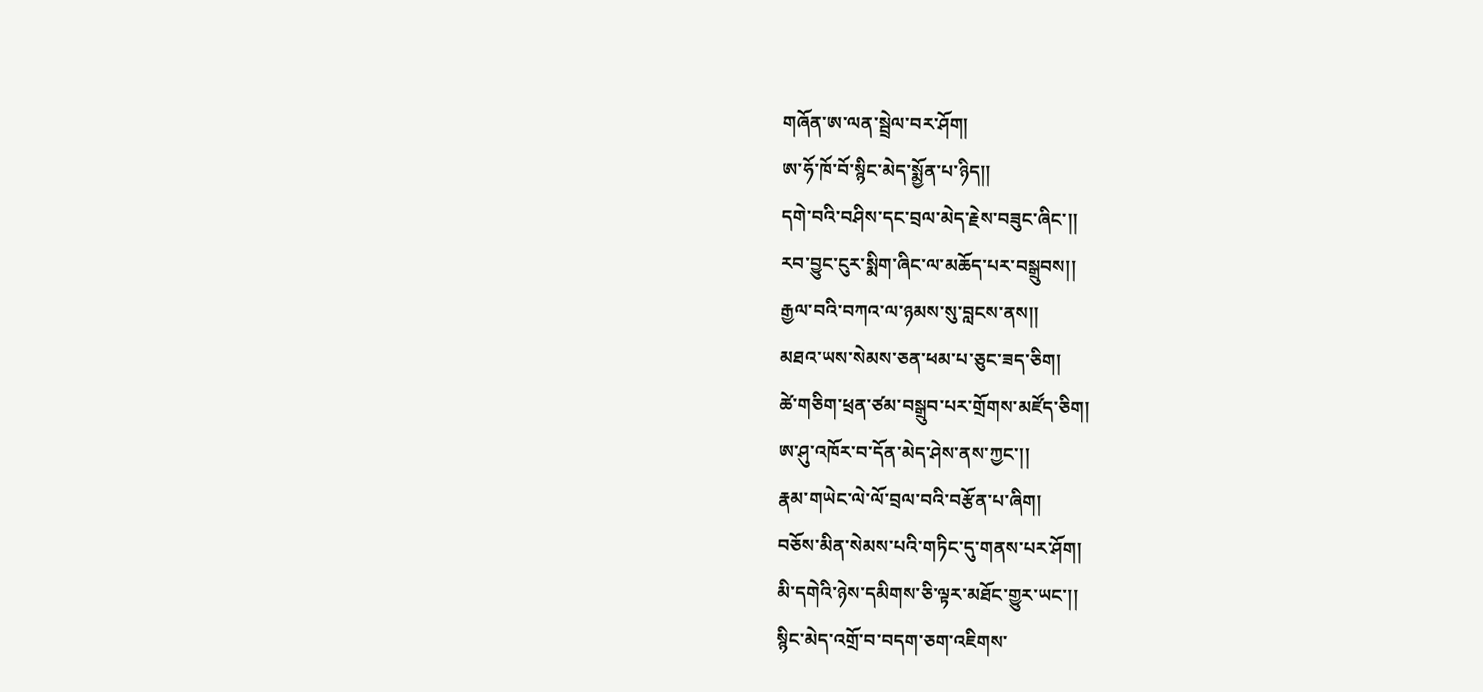གཞོན་ཨ་ལན་སྦྲེལ་བར་ཤོག།
ཨ་ཧོ་ཁོ་བོ་སྙིང་མེད་སྨྱོན་པ་ཉིད།།
དགེ་བའི་བཤིས་དང་བྲལ་མེད་རྗེས་བཟུང་ཞིང་།།
རབ་བྱུང་ངུར་སྨིག་ཞིང་ལ་མཆོད་པར་བསྒྲུབས།།
རྒྱལ་བའི་བཀའ་ལ་ཉམས་སུ་བླངས་ནས།།
མཐའ་ཡས་སེམས་ཅན་ཕམ་པ་ཅུང་ཟད་ཅིག།
ཚེ་གཅིག་ཕྲན་ཙམ་བསྒྲུབ་པར་གྲོགས་མཛོད་ཅིག།
ཨ་ཤུ་འཁོར་བ་དོན་མེད་ཤེས་ནས་ཀྱང་།།
རྣམ་གཡེང་ལེ་ལོ་བྲལ་བའི་བརྩོན་པ་ཞིག།
བཅོས་མིན་སེམས་པའི་གཏིང་དུ་གནས་པར་ཤོག།
མི་དགེའི་ཉེས་དམིགས་ཅི་ལྟར་མཐོང་གྱུར་ཡང་།།
སྙིང་མེད་འགྲོ་བ་བདག་ཅག་འཇིགས་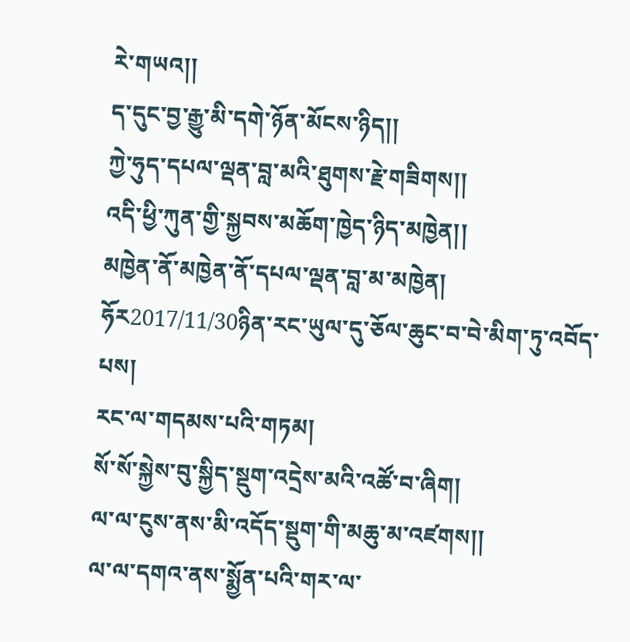རེ་གཡའ།།
ད་དུང་བྱ་རྒྱུ་མི་དགེ་ཉོན་མོངས་ཉིད།།
ཀྱེ་ཧུད་དཔལ་ལྡན་བླ་མའི་ཐུགས་རྗེ་གཟིགས།།
འདི་ཕྱི་ཀུན་གྱི་སྐྱབས་མཆོག་ཁྱེད་ཉིད་མཁྱེན།།
མཁྱེན་ནོ་མཁྱེན་ནོ་དཔལ་ལྡན་བླ་མ་མཁྱེན།
ཧོར2017/11/30ཉིན་རང་ཡུལ་དུ་ཅོལ་ཆུང་བ་བེ་མིག་ཏུ་འབོད་པས།
རང་ལ་གདམས་པའི་གཏམ།
སོ་སོ་སྐྱེས་བུ་སྐྱིད་སྡུག་འདྲེས་མའི་འཚོ་བ་ཞིག།
ལ་ལ་ངུས་ནས་མི་འདོད་སྡུག་གི་མཆུ་མ་འཛགས།།
ལ་ལ་དགའ་ནས་སྨྱོན་པའི་གར་ལ་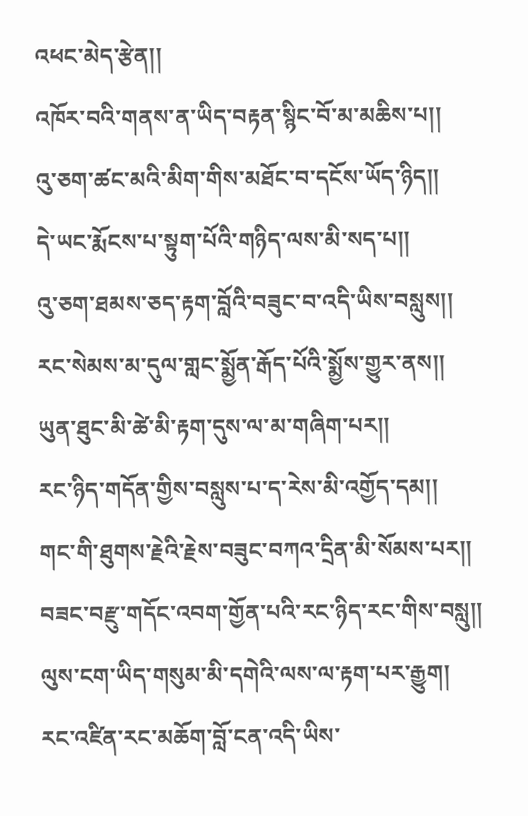འཕང་མེད་རྩེན།།
འཁོར་བའི་གནས་ན་ཡིད་བརྟན་སྙིང་བོ་མ་མཆིས་པ།།
འུ་ཅག་ཚང་མའི་མིག་གིས་མཐོང་བ་དངོས་ཡོད་ཉིད།།
དེ་ཡང་རྨོངས་པ་སྟུག་པོའི་གཉིད་ལས་མི་སད་པ།།
འུ་ཅག་ཐམས་ཅད་རྟག་བློའི་བཟུང་བ་འདི་ཡིས་བསླུས།།
རང་སེམས་མ་དུལ་གླང་སྨྱོན་རྒོད་པོའི་སྨྱོས་གྱུར་ནས།།
ཡུན་ཐུང་མི་ཚེ་མི་རྟག་དུས་ལ་མ་གཞིག་པར།།
རང་ཉིད་གདོན་གྱིས་བསླུས་པ་ད་རེས་མི་འགྱོད་དམ།།
གང་གི་ཐུགས་རྗེའི་རྗེས་བཟུང་བཀའ་དྲིན་མི་སོམས་པར།།
བཟང་བརྫུ་གདོང་འབག་གྱོན་པའི་རང་ཉིད་རང་གིས་བསླུ།།
ལུས་ངག་ཡིད་གསུམ་མི་དགེའི་ལས་ལ་རྟག་པར་རྒྱུག།
རང་འཛིན་རང་མཆོག་བློ་ངན་འདི་ཡིས་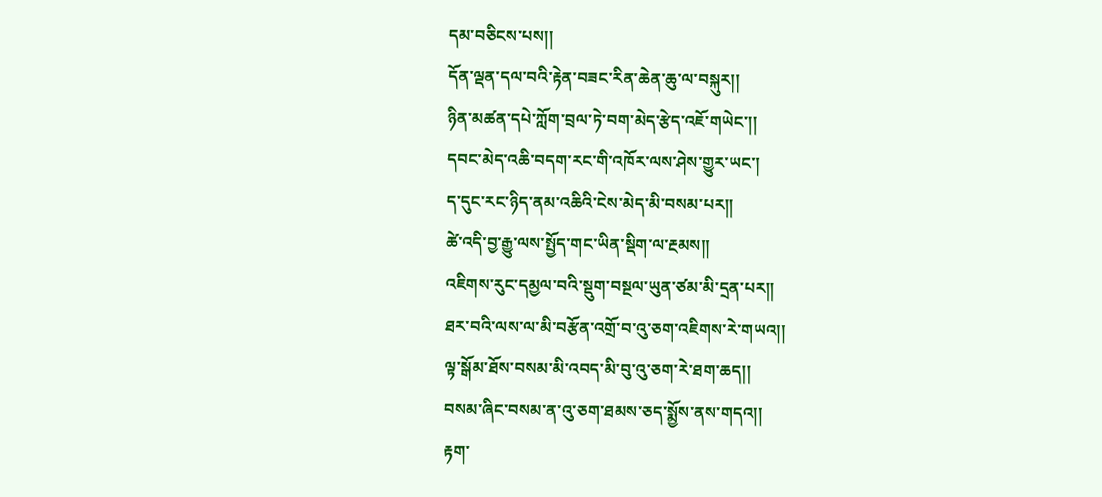དམ་བཅིངས་པས།།
དོན་ལྡན་དལ་བའི་རྟེན་བཟང་རིན་ཆེན་ཆུ་ལ་བསྐུར།།
ཉིན་མཚན་དཔེ་ཀློག་བྲལ་ཏེ་བག་མེད་རྩེད་འཇོ་གཡེང་།།
དབང་མེད་འཆི་བདག་རང་གི་འཁོར་ལས་ཤེས་གྱུར་ཡང་།
ད་དུང་རང་ཉིད་ནམ་འཆིའི་ངེས་མེད་མི་བསམ་པར།།
ཚེ་འདི་བྱ་རྒྱུ་ལས་སྤྱོད་གང་ཡིན་སྡིག་ལ་རྔམས།།
འཇིགས་རུང་དམྱལ་བའི་སྡུག་བསྔལ་ཡུན་ཙམ་མི་དྲན་པར།།
ཐར་བའི་ལས་ལ་མི་བརྩོན་འགྲོ་བ་འུ་ཅག་འཇིགས་རེ་གཡའ།།
ལྟ་སྒོམ་ཐོས་བསམ་མི་འབད་མི་བུ་འུ་ཅག་རེ་ཐག་ཆད།།
བསམ་ཞིང་བསམ་ན་འུ་ཅག་ཐམས་ཅད་སྨྱོས་ནས་གདའ།།
རྟག་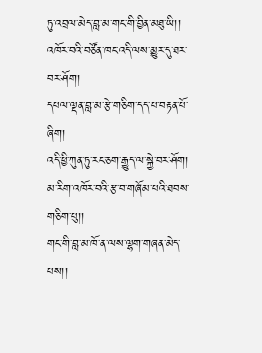ཏུ་འབྲལ་མེད་བླ་མ་གང་གི་བྱིན་མཐུ་ཡི།།
འཁོར་བའི་བཙོན་ཁང་འདི་ལས་མྱུར་དུ་ཐར་བར་ཤོག།
དཔལ་ལྡན་བླ་མ་རྩེ་གཅིག་དད་པ་བརྟན་པོ་ཞིག།
འདི་ཕྱི་ཀུན་ཏུ་རང་ཅག་རྒྱུད་ལ་སྐྱེ་བར་ཤོག།
མ་རིག་འཁོར་བའི་རྩ་བ་གཞོམ་པའི་ཐབས་གཅིག་པུ།།
གང་གི་བླ་མ་ཁོ་ན་ལས་ལྷག་གཞན་མེད་པས།།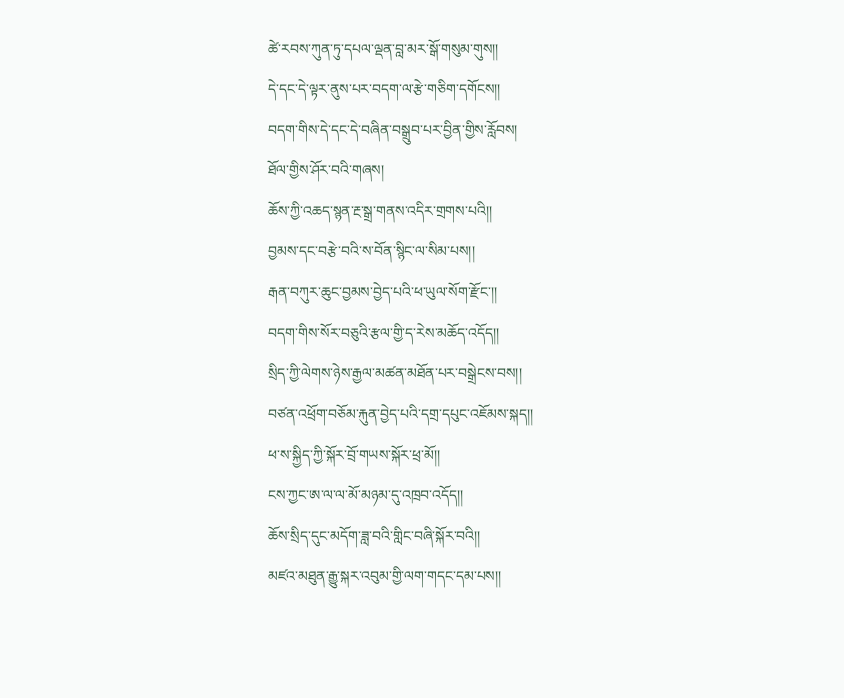ཚེ་རབས་ཀུན་ཏུ་དཔལ་ལྡན་བླ་མར་སྒོ་གསུམ་གུས།།
དེ་དང་དེ་ལྟར་ནུས་པར་བདག་ལ་རྩེ་གཅིག་དགོངས།།
བདག་གིས་དེ་དང་དེ་བཞིན་བསྒྲུབ་པར་བྱིན་གྱིས་རློབས།
ཐོལ་གྱིས་ཤོར་བའི་གཞས།
ཆོས་ཀྱི་འཆད་སྙན་རྔ་སྒྲ་གནས་འདིར་གྲགས་པའི།།
བྱམས་དང་བརྩེ་བའི་ས་བོན་སྙིང་ལ་སིམ་པས།།
རྒན་བཀུར་ཆུང་བྱམས་བྱེད་པའི་ཕ་ཡུལ་སོག་རྫོང་།།
བདག་གིས་སོར་བཅུའི་རྩལ་གྱི་ད་རེས་མཆོད་འདོད།།
སྲིད་ཀྱི་ལེགས་ཉེས་རྒྱལ་མཚན་མཐོན་པར་བསྒྲེངས་བས།།
བཙན་འཕྲོག་བཅོམ་རྐུན་བྱེད་པའི་དགྲ་དཔུང་འཇོམས་སྐད།།
ཕ་ས་སྐྱིད་ཀྱི་སྐོར་བྲོ་གཡས་སྐོར་ཕྲ་མོ།།
ངས་ཀྱང་ཨ་ལ་ལ་མོ་མཉམ་དུ་འཁྲབ་འདོད།།
ཆོས་སྲིད་དུང་མདོག་ཟླ་བའི་གླིང་བཞི་སྐོར་བའི།།
མཛའ་མཐུན་རྒྱུ་སྐར་འབུམ་གྱི་ལག་གདང་དམ་པས།།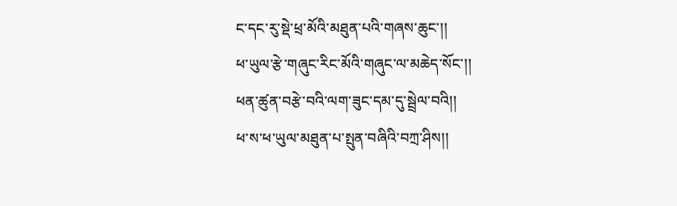ང་དང་རུ་སྡེ་ཕྲ་མོའི་མཐུན་པའི་གཞས་ཆུང་།།
ཕ་ཡུལ་རྩེ་གཞུང་རིང་མོའི་གཞུང་ལ་མཆེད་སོང་།།
ཕན་ཚུན་བརྩེ་བའི་ལག་ཟུང་དམ་དུ་སྦྲེལ་བའི།།
ཕ་ས་ཕ་ཡུལ་མཐུན་པ་སྤུན་བཞིའི་བཀྲ་ཤིས།།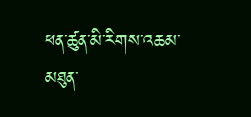ཕན་ཚུན་མི་རིགས་འཆམ་མཐུན་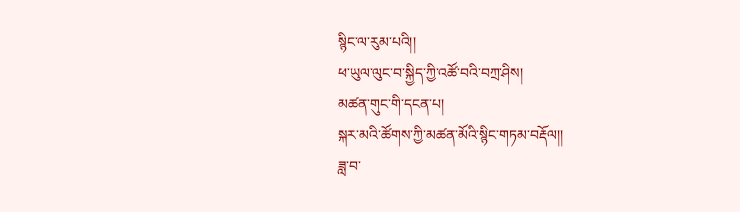སྙིང་ལ་རུམ་པའི།།
ཕ་ཡུལ་ལུང་བ་སྐྱིད་ཀྱི་འཚོ་བའི་བཀྲ་ཤིས།
མཚན་གུང་གི་དངན་པ།
སྐར་མའི་ཚོགས་ཀྱི་མཚན་མོའི་སྙིང་གཏམ་བརྡོལ།།
ཟླ་བ་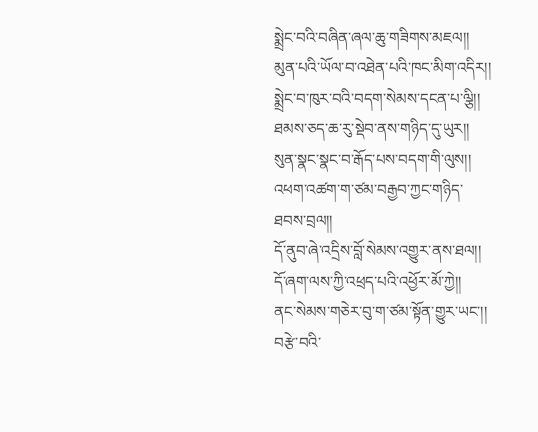སྨྲེང་བའི་བཞིན་ཞལ་ཆུ་གཟིགས་མཇལ།།
མུན་པའི་ཡོལ་བ་འཐེན་པའི་ཁང་མིག་འདིར།།
སྨྲེང་བ་ཁུར་བའི་བདག་སེམས་དངན་པ་ལྕི།།
ཐམས་ཅད་ཆ་རུ་སྡེབ་ནས་གཉིད་དུ་ཡུར།།
སུན་སྣང་སྣང་བ་རྒོད་པས་བདག་གི་ལུས།།
འཕག་འཚག་ག་ཙམ་བརྒྱབ་ཀྱང་གཉིད་ཐབས་བྲལ།།
དོ་ནུབ་ཞེ་འདྲིས་བློ་སེམས་འགྱུར་ནས་ཐལ།།
དོ་ཞག་ལས་ཀྱི་འཕྲད་པའི་འཕྱོར་མོ་ཀྱེ།།
ནང་སེམས་གཅེར་བུ་ག་ཙམ་སྟོན་གྱུར་ཡང་།།
བརྩེ་བའི་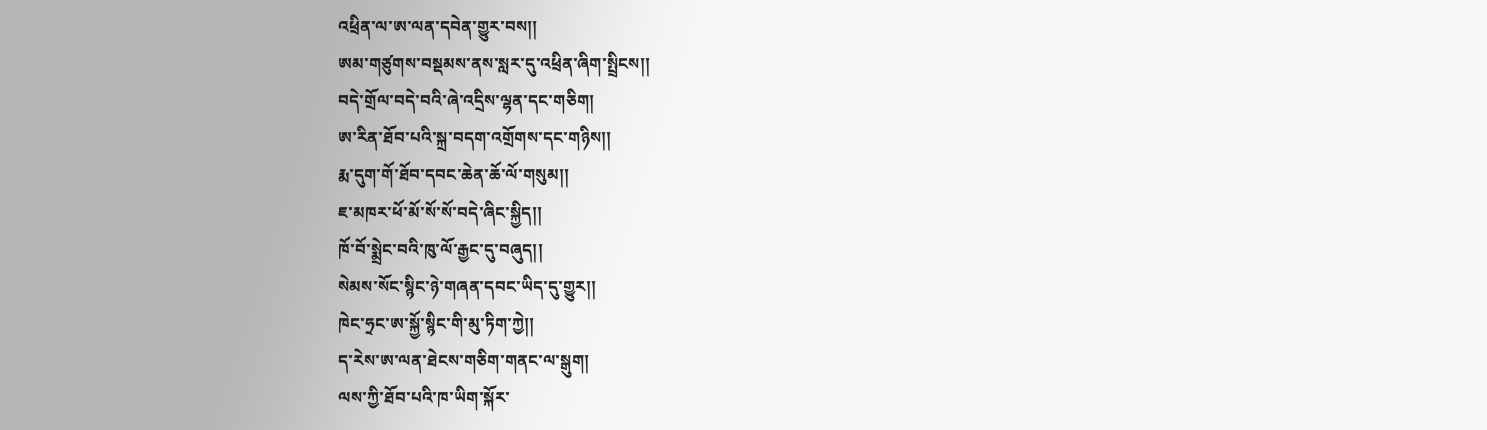འཕྲིན་ལ་ཨ་ལན་དབེན་གྱུར་བས།།
ཨམ་གཙུགས་བསྡམས་ནས་སླར་དུ་འཕྲིན་ཞིག་སྤྲིངས།།
བདེ་གྲོལ་བདེ་བའི་ཞེ་འདྲིས་ལྷན་དང་གཅིག།
ཨ་རིན་ཐོབ་པའི་སྐྲ་བདག་འགྲོགས་དང་གཉིས།།
རྨ་དུག་གོ་ཐོབ་དབང་ཆེན་ཆོ་ལོ་གསུམ།།
ཇ་མཁར་ཕོ་མོ་སོ་སོ་བདེ་ཞིང་སྐྱིད།།
ཁོ་བོ་སྨྲེང་བའི་ཁུ་ལོ་རྒྱང་དུ་བཞུད།།
སེམས་སོང་སྙིང་ཉེ་གཞན་དབང་ཡིད་དུ་གྱུར།།
ཁེང་ཧྲང་ཨ་སྐྱོ་སྙིང་གི་མུ་ཏིག་ཀྱེ།།
ད་རེས་ཨ་ལན་ཐེངས་གཅིག་གནང་ལ་སྒུག།
ལས་ཀྱི་ཐོབ་པའི་ཁ་ཡིག་སྐོར་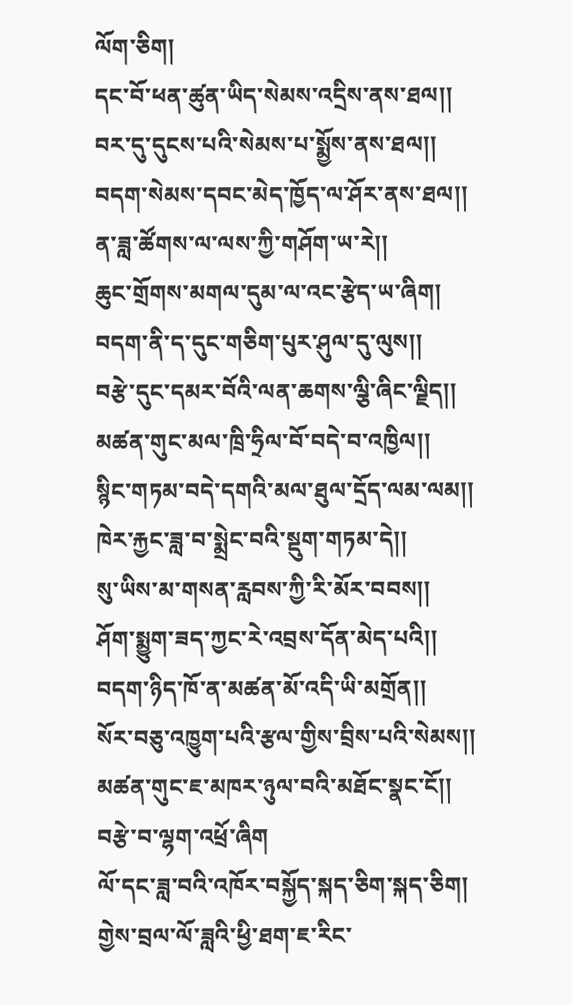ལོག་ཅིག།
དང་བོ་ཕན་ཚུན་ཡིད་སེམས་འདྲིས་ནས་ཐལ།།
བར་དུ་དུངས་པའི་སེམས་པ་སྨྱོས་ནས་ཐལ།།
བདག་སེམས་དབང་མེད་ཁྱོད་ལ་ཤོར་ནས་ཐལ།།
ན་ཟླ་ཚོགས་ལ་ལས་ཀྱི་གཤོག་ཡ་རེ།།
ཆུང་གྲོགས་མགལ་དུམ་ལ་འང་རྩེད་ཡ་ཞིག།
བདག་ནི་ད་དུང་གཅིག་པུར་ཤུལ་དུ་ལུས།།
བརྩེ་དུང་དམར་བོའི་ལན་ཆགས་ལྕི་ཞིང་ལྗིད།།
མཚན་གུང་མལ་ཁྲི་ཧྲིལ་བོ་བདེ་བ་འཁྱིལ།།
སྙིང་གཏམ་བདེ་དགའི་མལ་ཐུལ་དྲོད་ལམ་ལམ།།
ཁེར་རྐྱང་ཟླ་བ་སྨྲེང་བའི་སྡུག་གཏམ་དེ།།
སུ་ཡིས་མ་གསན་རླབས་ཀྱི་རི་མོར་བབས།།
ཤོག་སྨྱུག་ཟད་ཀྱང་རེ་འབྲས་དོན་མེད་པའི།།
བདག་ཉིད་ཁོ་ན་མཚན་མོ་འདི་ཡི་མགྲོན།།
སོར་བཅུ་འཁྱུག་པའི་རྩལ་གྱིས་བྲིས་པའི་སེམས།།
མཚན་གུང་ཇ་མཁར་ཉུལ་བའི་མཐོང་སྣང་ངོ།།
བརྩེ་བ་ལྷག་འཕྲོ་ཞིག
ལོ་དང་ཟླ་བའི་འཁོར་བསྐྱོད་སྐད་ཅིག་སྐད་ཅིག།
གྱེས་བྲལ་ལོ་ཟླའི་ཕྱི་ཐག་ཇ་རིང་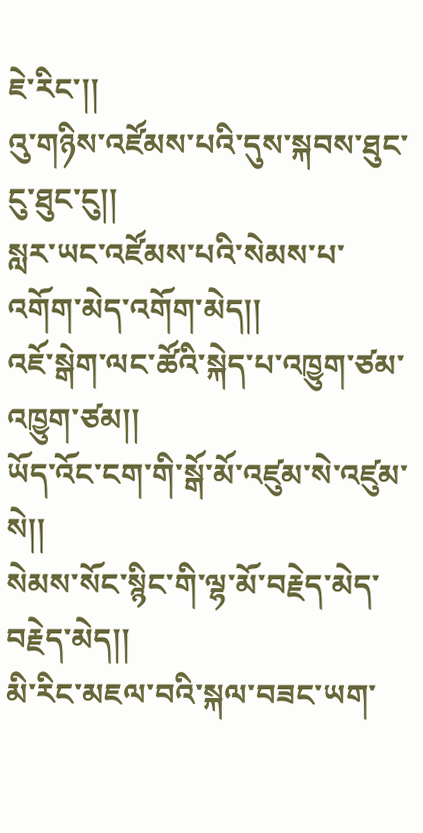ཇེ་རིང་།།
འུ་གཉིས་འཛོམས་པའི་དུས་སྐབས་ཐུང་ངུ་ཐུང་ངུ།།
སླར་ཡང་འཛོམས་པའི་སེམས་པ་འགོག་མེད་འགོག་མེད།།
འཇོ་སྒེག་ལང་ཚོའི་སྐེད་པ་འཁྱུག་ཙམ་འཁྱུག་ཙམ།།
ཡོད་འོང་ངག་གི་སྒོ་མོ་འཛུམ་སེ་འཛུམ་སེ།།
སེམས་སོང་སྙིང་གི་ལྷ་མོ་བརྗེད་མེད་བརྗེད་མེད།།
མི་རིང་མཇལ་བའི་སྐལ་བཟང་ཡག་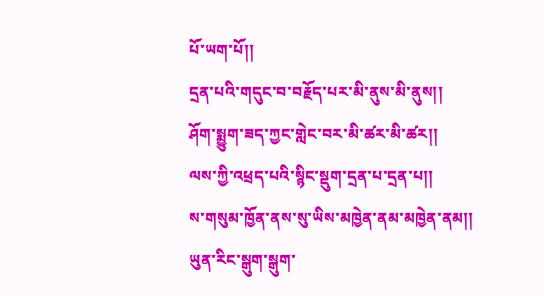པོ་ཡག་པོ།།
དྲན་པའི་གདུང་བ་བརྗོད་པར་མི་ནུས་མི་ནུས།།
ཤོག་སྨྱུག་ཟད་ཀྱང་གླེང་བར་མི་ཚར་མི་ཚར།།
ལས་ཀྱི་འཕྲད་པའི་སྙིང་སྡུག་དྲན་པ་དྲན་པ།།
ས་གསུམ་ཁྱོན་ནས་སུ་ཡིས་མཁྱེན་ནམ་མཁྱེན་ནམ།།
ཡུན་རིང་སྒུག་སྒུག་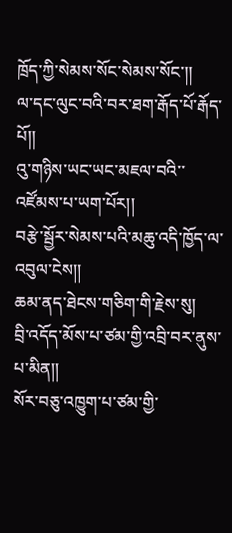ཁྲོད་ཀྱི་སེམས་སོང་སེམས་སོང་།།
ལ་དང་ལུང་བའི་བར་ཐག་རྒོད་པོ་རྒོད་པོ།།
འུ་གཉིས་ཡང་ཡང་མཇལ་བའི་་འཛོམས་པ་ཡག་པོར།།
བརྩེ་སྦྱོར་སེམས་པའི་མཆུ་འདི་ཁྱོད་ལ་འབུལ་ངེས།།
ཆམ་ནད་ཐེངས་གཅིག་གི་རྗེས་སུ།
བྲི་འདོད་མོས་པ་ཙམ་གྱི་འབྲི་བར་ནུས་པ་མིན།།
སོར་བཅུ་འཁྱུག་པ་ཙམ་གྱི་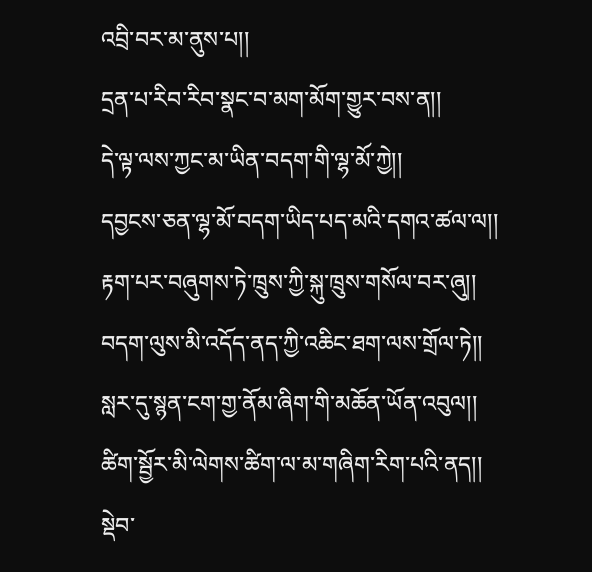འབྲི་བར་མ་ནུས་པ།།
དྲན་པ་རིབ་རིབ་སྣང་བ་མག་མོག་གྱུར་བས་ན།།
དེ་ལྟ་ལས་ཀྱང་མ་ཡིན་བདག་གི་ལྷ་མོ་ཀྱེ།།
དབྱངས་ཅན་ལྷ་མོ་བདག་ཡིད་པད་མའི་དགའ་ཚལ་ལ།།
རྟག་པར་བཞུགས་ཏེ་ཁྲུས་ཀྱི་སྐུ་ཁྲུས་གསོལ་བར་ཞུ།།
བདག་ལུས་མི་འདོད་ནད་ཀྱི་འཆིང་ཐག་ལས་གྲོལ་ཏེ།།
སླར་དུ་སྙན་ངག་གྱ་ནོམ་ཞིག་གི་མཆོན་ཡོན་འབུལ།།
ཚིག་སྦྱོར་མི་ལེགས་ཚིག་ལ་མ་གཞིག་རིག་པའི་ནད།།
སྡེབ་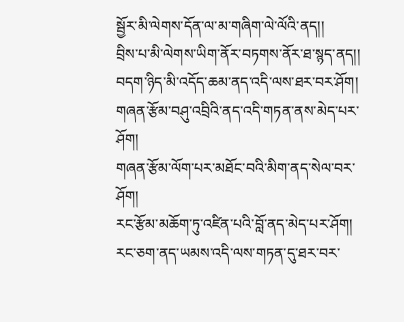སྦྱོར་མི་ལེགས་དོན་ལ་མ་གཞིག་ལེ་ལོའི་ནད།།
བྲིས་པ་མི་ལེགས་ཡིག་ནོར་བཏགས་ནོར་ཐ་སྙད་ནད།།
བདག་ཉིད་མི་འདོད་ཆམ་ནད་འདི་ལས་ཐར་བར་ཤོག།
གཞན་རྩོམ་བཤུ་འབྲིའི་ནད་འདི་གཏན་ནས་མེད་པར་ཤོག།
གཞན་རྩོམ་ལོག་པར་མཐོང་བའི་མིག་ནད་སེལ་བར་ཤོག།
རང་རྩོམ་མཆོག་ཏུ་འཛིན་པའི་བློ་ནད་མེད་པར་ཤོག།
རང་ཅག་ནད་ཡམས་འདི་ལས་གཏན་དུ་ཐར་བར་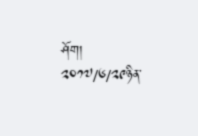ཤོག།
༢༠༡༧/༦/༢༩ཉིན་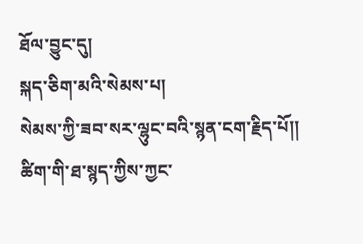ཐོལ་བྱུང་དུ།
སྐད་ཅིག་མའི་སེམས་པ།
སེམས་ཀྱི་ཟབ་སར་ལྷུང་བའི་སྙན་ངག་རྗིད་པོ།།
ཚིག་གི་ཐ་སྙད་ཀྱིས་ཀྱང་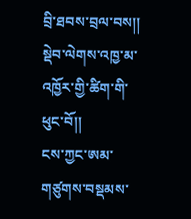བྲི་ཐབས་བྲལ་བས།།
སྡེབ་ལེགས་འཁྱ་མ་འཁྱོར་གྱི་ཚིག་གི་ཕུང་བོ།།
ངས་ཀྱང་ཨམ་གཙུགས་བསྡམས་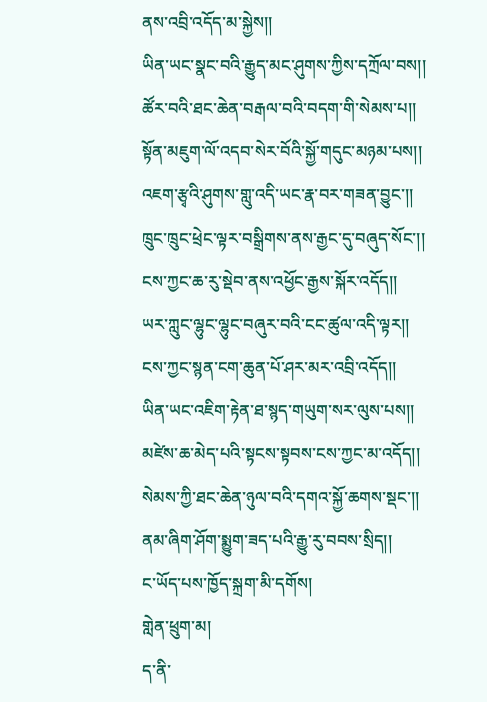ནས་འབྲི་འདོད་མ་སྐྱེས།།
ཡིན་ཡང་སྣང་བའི་རྒྱུད་མང་ཤུགས་ཀྱིས་དཀྲོལ་བས།།
ཚོར་བའི་ཐང་ཆེན་བརྒལ་བའི་བདག་གི་སེམས་པ།།
སྟོན་མཇུག་ལོ་འདབ་སེར་བོའི་སྐྱོ་གདུང་མཉམ་པས།།
འཇག་རྩྭའི་ཤུགས་གླུ་འདི་ཡང་རྣ་བར་གཟན་བྱུང་།།
ཁྲུང་ཁྲུང་ཕྲེང་ལྟར་བསྒྲིགས་ནས་རྒྱང་དུ་བཞུད་སོང་།།
ངས་ཀྱང་ཆ་རུ་སྡེབ་ནས་འཕྱོང་རྒྱས་སྐོར་འདོད།།
ཡར་ཀླུང་ལྷུང་ལྷུང་བཞུར་བའི་ངང་ཚུལ་འདི་ལྟར།།
ངས་ཀྱང་སྙན་ངག་ཆུན་པོ་ཤར་མར་འབྲི་འདོད།།
ཡིན་ཡང་འཇིག་རྟེན་ཐ་སྙད་གཡུག་སར་ལུས་པས།།
མཛེས་ཆ་མེད་པའི་སྟངས་སྟབས་ངས་ཀྱང་མ་འདོད།།
སེམས་ཀྱི་ཐང་ཆེན་ཉུལ་བའི་དགའ་སྐྱོ་ཆགས་སྡང་།།
ནམ་ཞིག་ཤོག་སྨྱུག་ཟད་པའི་རྒྱུ་རུ་བབས་སྲིད།།
ང་ཡོད་པས་ཁྱོད་སྐྲག་མི་དགོས།
གླེན་ཕྲུག་མ།
ད་ནི་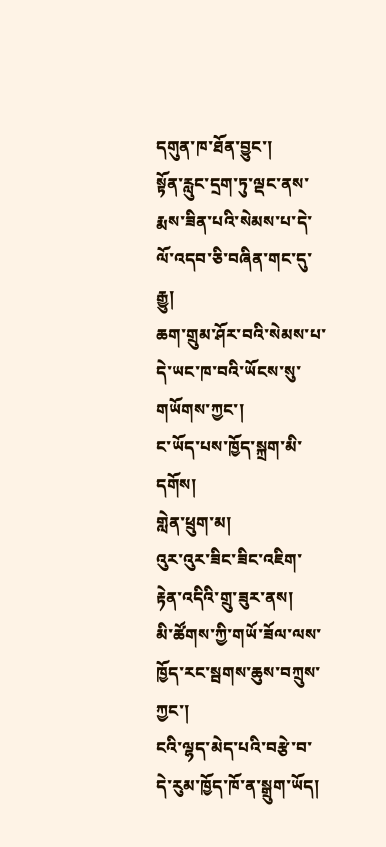དགུན་ཁ་ཐོན་བྱུང་།
སྟོན་རླུང་དྲག་ཏུ་ལྡང་ནས་རྨས་ཟིན་པའི་སེམས་པ་དེ་ལོ་འདབ་ཅི་བཞིན་གང་དུ་རྒྱུ།
ཆག་གྲུམ་ཤོར་བའི་སེམས་པ་དེ་ཡང་ཁ་བའི་ཡོངས་སུ་གཡོགས་ཀྱང་།
ང་ཡོད་པས་ཁྱོད་སྐྲག་མི་དགོས།
གླེན་ཕྲུག་མ།
འུར་འུར་ཟིང་ཟིང་འཇིག་རྟེན་འདིའི་གྲུ་ཟུར་ནས།
མི་ཚོགས་ཀྱི་གཡོ་ཟོལ་ལས་ཁྱོད་རང་སྦགས་ཆུས་བཀྲུས་ཀྱང་།
ངའི་ལྷད་མེད་པའི་བརྩེ་བ་དེ་རུམ་ཁྱོད་ཁོ་ན་སྒྲུག་ཡོད།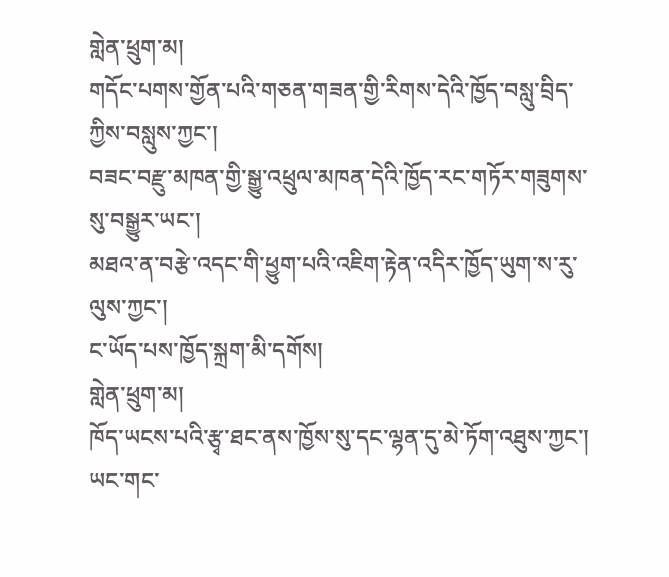གླེན་ཕྲུག་མ།
གདོང་པགས་གྱོན་པའི་གཅན་གཟན་གྱི་རིགས་དེའི་ཁྱོད་བསླུ་བྲིད་ཀྱིས་བསླུས་ཀྱང་།
བཟང་བརྫུ་མཁན་གྱི་སྒྱུ་འཕྲུལ་མཁན་དེའི་ཁྱོད་རང་གཏོར་གཟུགས་སུ་བསྒྱུར་ཡང་།
མཐའ་ན་བརྩེ་འདང་གི་ཕྱུག་པའི་འཇིག་རྟེན་འདིར་ཁྱོད་ཡུག་ས་རུ་ལུས་ཀྱང་།
ང་ཡོད་པས་ཁྱོད་སྐྲག་མི་དགོས།
གླེན་ཕྲུག་མ།
ཁོད་ཡངས་པའི་རྩྭ་ཐང་ནས་ཁྱོས་སུ་དང་ལྷན་དུ་མེ་ཏོག་འཐུས་ཀྱང་།
ཡང་གང་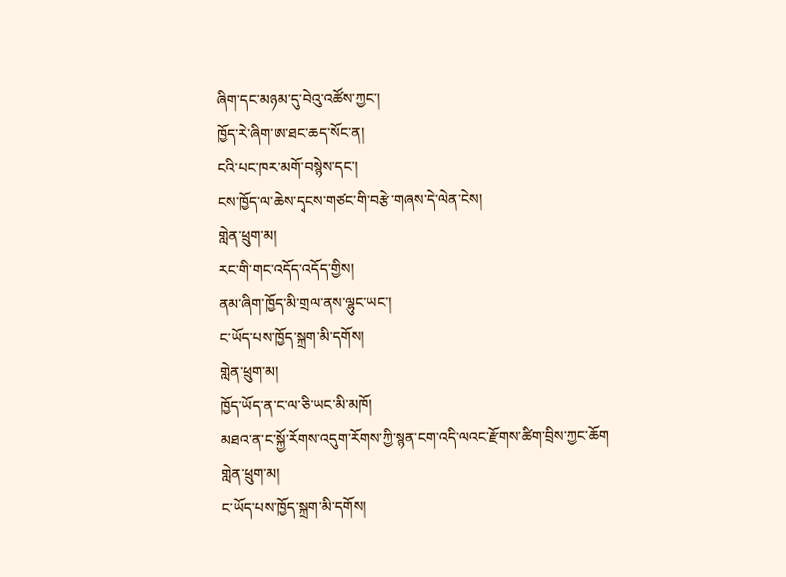ཞིག་དང་མཉམ་དུ་བེའུ་འཚོས་ཀྱང་།
ཁྱོད་རེ་ཞིག་ཨ་ཐང་ཆད་སོང་ན།
ངའི་པང་ཁར་མགོ་བསྙེས་དང་།
ངས་ཁྱོད་ལ་ཆེས་དྭངས་གཙང་གི་བརྩེ་གཞས་དེ་ལེན་ངེས།
གླེན་ཕྲུག་མ།
རང་གི་གང་འདོད་འདོད་གྱིས།
ནམ་ཞིག་ཁྱོད་མི་གྲལ་ནས་ལྷུང་ཡང་།
ང་ཡོད་པས་ཁྱོད་སྐྲག་མི་དགོས།
གླེན་ཕྲུག་མ།
ཁྱོད་ཡོད་ན་ང་ལ་ཅི་ཡང་མི་མཁོ།
མཐའ་ན་ང་སྐྱོ་རོགས་འདུག་རོགས་ཀྱི་སྙན་ངག་འདི་ལའང་རྫོགས་ཚིག་བྲིས་ཀྱང་ཆོག
གླེན་ཕྲུག་མ།
ང་ཡོད་པས་ཁྱོད་སྐྲག་མི་དགོས།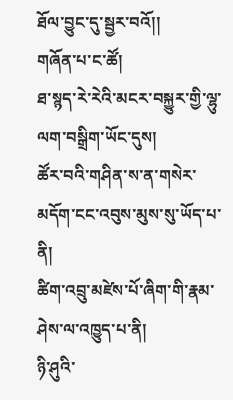ཐོལ་བྱུང་དུ་སྦྱར་བའོ།།
གཞོན་པ་ང་ཚོ།
ཐ་སྙད་རེ་རེའི་མངར་བསྐྱུར་གྱི་ལྷུ་ལག་བསྒྲིག་ཡོང་དུས།
ཚོར་བའི་གཤིན་ས་ན་གསེར་མདོག་ངང་འབུས་མུས་སུ་ཡོད་པ་ནི།
ཚིག་འབྲུ་མཛེས་པོ་ཞིག་གི་རྣམ་ཤེས་ལ་འཁྱུད་པ་ནི།
ཉི་ཤུའི་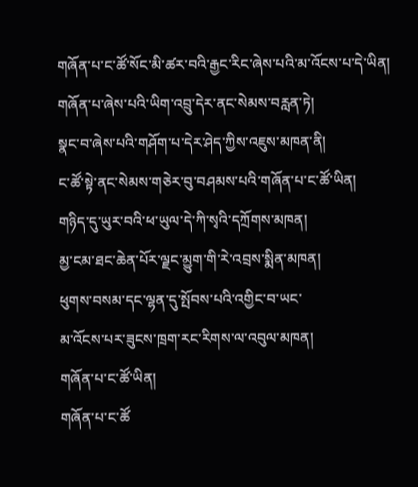གཞོན་པ་ང་ཚོ་སོང་མི་ཚར་བའི་རྒྱང་རིང་ཞེས་པའི་མ་འོངས་པ་དེ་ཡིན།
གཞོན་པ་ཞེས་པའི་ཡིག་འབྲུ་དེར་ནང་སེམས་བརླན་ཏེ།
སྣང་བ་ཞེས་པའི་གཤོག་པ་དེར་ཤེད་ཀྱིས་འཇུས་མཁན་ནི།
ང་ཚོ་སྟེ་ནང་སེམས་གཅེར་བུ་བཤམས་པའི་གཞོན་པ་ང་ཚོ་ཡིན།
གཉིད་དུ་ཡུར་བའི་ཕ་ཡུལ་དེ་ཀི་སྭའི་དཀྲོགས་མཁན།
མྱ་ངམ་ཐང་ཆེན་པོར་ལྗང་མྱུག་གི་རེ་འབྲས་སྨིན་མཁན།
ཕུགས་བསམ་དང་ལྷན་དུ་སྤོབས་པའི་འགྱིང་བ་ཡང་
མ་འོངས་པར་ཟུངས་ཁྲག་རང་རིགས་ལ་འབུལ་མཁན།
གཞོན་པ་ང་ཚོ་ཡིན།
གཞོན་པ་ང་ཚོ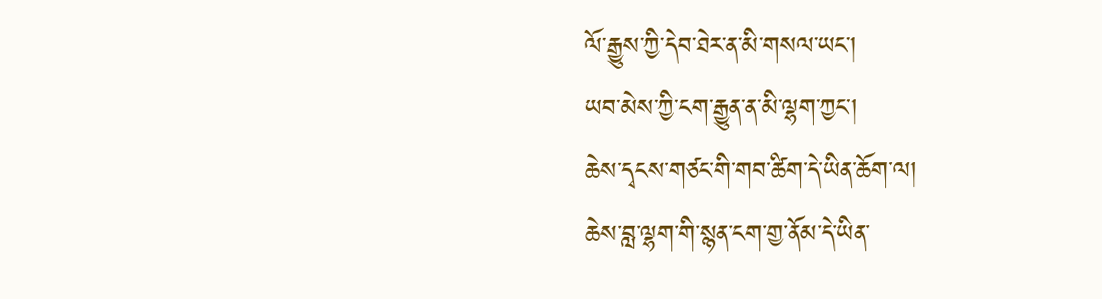ལོ་རྒྱུས་ཀྱི་དེབ་ཐེར་ན་མི་གསལ་ཡང་།
ཡབ་མེས་ཀྱི་ངག་རྒྱུན་ན་མི་ལྷག་ཀྱང་།
ཆེས་དྭངས་གཙང་གི་གབ་ཚིག་དེ་ཡིན་ཆོག་ལ།
ཆེས་བླ་ལྷག་གི་སྙན་ངག་གྱ་ནོམ་དེ་ཡིན་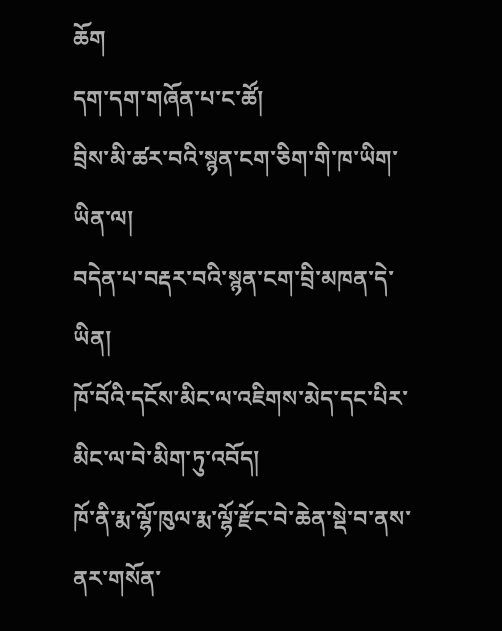ཆོག
དག་དག་གཞོན་པ་ང་ཚོ།
བྲིས་མི་ཚར་བའི་སྙན་ངག་ཅིག་གི་ཁ་ཡིག་ཡིན་ལ།
བདེན་པ་བརྡར་བའི་སྙན་ངག་བྲི་མཁན་དེ་ཡིན།
ཁོ་བོའི་དངོས་མིང་ལ་འཇིགས་མེད་དང་པིར་མིང་ལ་བེ་མིག་ཏུ་འབོད།
ཁོ་ནི་རྨ་ལྷོ་ཁུལ་རྨ་ལྷོ་རྫོང་བེ་ཆེན་སྡེ་བ་ནས་ནར་གསོན་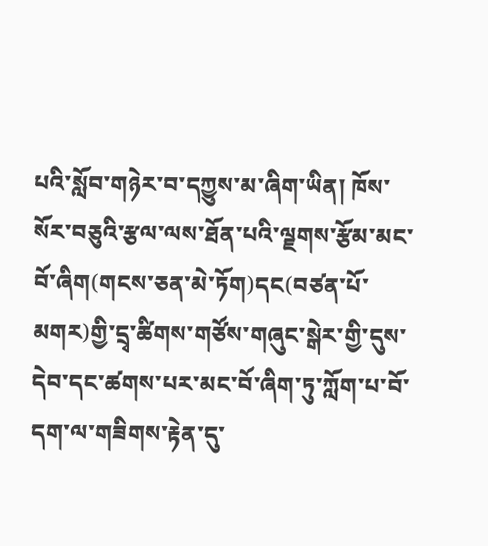པའི་སློབ་གཉེར་བ་དཀྱུས་མ་ཞིག་ཡིན། ཁོས་སོར་བཅུའི་རྩལ་ལས་ཐོན་པའི་ལྗགས་རྩོམ་མང་བོ་ཞིག(གངས་ཅན་མེ་ཏོག)དང(བཙན་པོ་མགར)གྱི་དྲྭ་ཚིགས་གཙོས་གཞུང་སྒེར་གྱི་དུས་དེབ་དང་ཚགས་པར་མང་བོ་ཞིག་ཏུ་ཀློག་པ་བོ་དག་ལ་གཟིགས་རྟེན་དུ་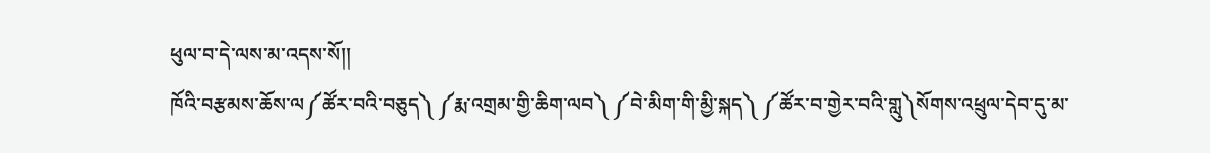ཕུལ་བ་དེ་ལས་མ་འདས་སོ།།
ཁོའི་བརྩམས་ཆོས་ལ༼ཚོར་བའི་བཅུད༽ ༼རྨ་འགྲམ་གྱི་ཆིག་ལབ༽ ༼བེ་མིག་གི་མྱི་སྐད༽ ༼ཚོར་བ་གྱེར་བའི་གླུ༽སོགས་འཕྲུལ་དེབ་དུ་མ་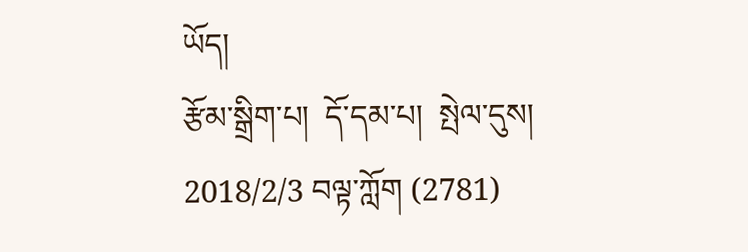ཡོད།
རྩོམ་སྒྲིག་པ།  དོ་དམ་པ།  སྤེལ་དུས། 2018/2/3 བལྟ་ཀློག (2781)